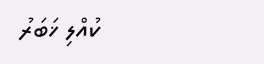ކުއްލި ޚަބަރު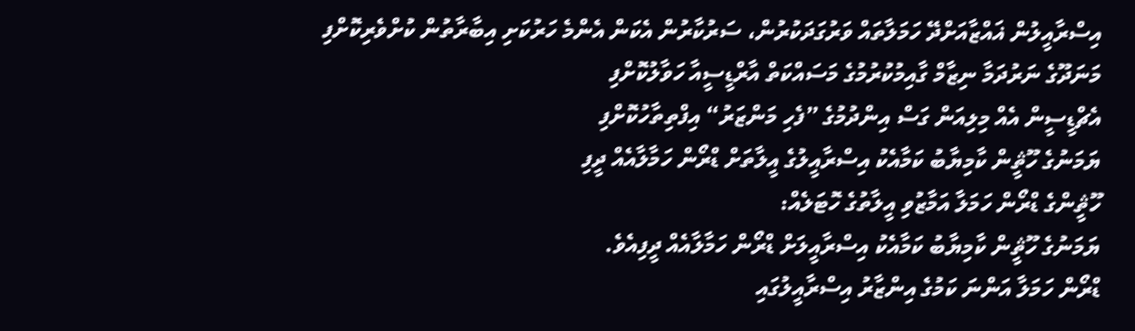އިސްރާއީލުން ޣައްޒާއަށްދޭ ހަމަލާތައް ވަރުގަދަކުރުން، ސަރުކާރުން އެކަން އެންމެ ހަރުކަށި އިބާރާތުން ކުށްވެރިކޮށްފި
މަނަދޫގެ ނަރުދަމާ ނިޒާމް ގާއިމުކުރުމުގެ މަސައްކަތް އާރްޑީސީއާ ހަވާލުކޮށްފި
އެޗްޑީސީން އެއް މިލިއަން ގަސް އިންދުމުގެ ”ފެހި މަންޒަރު“ އިފްތިތާހުކޮށްފި
ޔަމަނުގެ ހޫޘީން ކާމިޔާބު ކަމާއެކު އިސްރާއީލުގެ އީލާތަށް ޑްރޯން ހަމާލާއެއް ދީފި
ހޫޘީންގެ ޑްރޯން ހަމަލާ އަމާޒުވި އީލާތުގެ ހޮޓަލެއް:
ޔަމަނުގެ ހޫޘީން ކާމިޔާބު ކަމާއެކު އިސްރާއީލަށް ޑްރޯން ހަމާލާއެއް ދީފިއެވެ.
ޑްރޯން ހަމަލާ އަންނަ ކަމުގެ އިންޒާރު އިސްރާއީލުގައި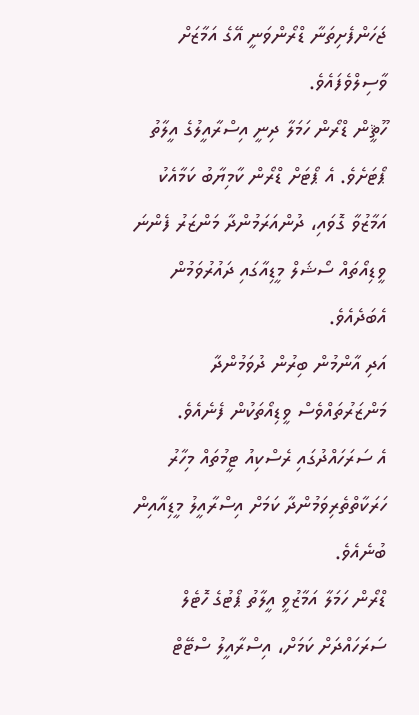ޖަހަންފެށިތަނާ ޑްރޯންވަނީ އޭގެ އަމާޒަށް ވާސިލްވެފައެވެ.
ހޫޘީން ޑްރޯން ހަމަލާ ދިނީ އިސްރާއީލުގެ އީލާތު ޕޯޓަށެވެ. އެ ޕޯޓަށް ޑްރޯން ކާމިޔާބު ކަމާއެކު އަމާޒުވާ ގޮވައި، ދުންއަރަމުންދާ މަންޒަރު ފެންނަ ވީޑިއޯތައް ސޯޝަލް މީޑިއާގައި ދައުރުވަމުން އެބަދެއެވެ.
އަދި އާންމުން ބިރުން ދުވަމުންދާ މަންޒަރުތައްވެސް ވީޑިއޯތަކުން ފެނެއެވެ.
އެ ސަރަހައްދުގައި ރެސްކިއު ޓީމުތައް މިހާރު ހަރަކާތްތެރިވަމުންދާ ކަމަށް އިސްރާއީލު މީޑިއާއިން ބުނެއެވެ.
ޑްރޯން ހަމަލާ އަމާޒުވީ އީލާތު ޕޯޓުގެ ހޮޓެލް ސަރަހައްދަށް ކަމަށް، އިސްރާއީލު ސްޓޭޓް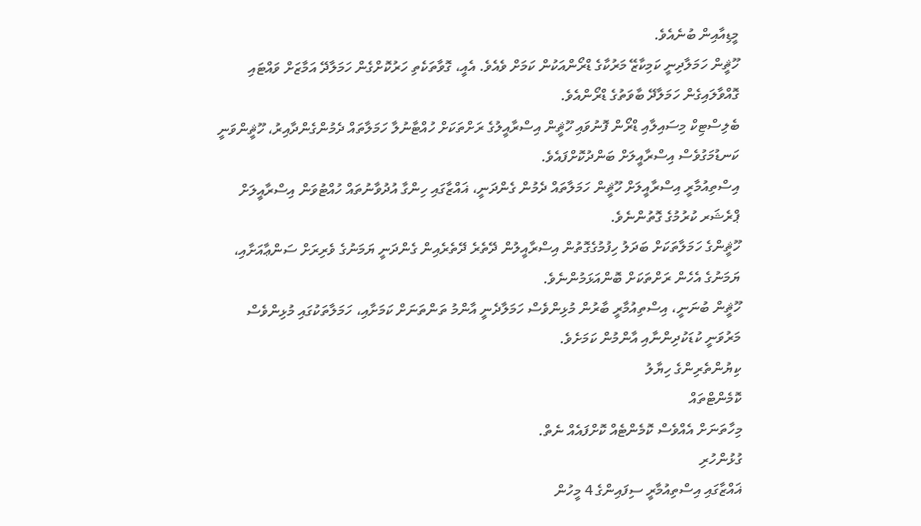މީޑިއާއިން ބުނެއެވެ.
ހޫޘީން ހަމަލާދިނީ ކަމިކާޒޭ މަރުކާގެ ޑްރޯންއަކުން ކަމަށް ވެއެވެ. އެއީ، ގޮވާތަކެތި ހަރުކޮށްގެން ހަމަލާދޭ އަމާޒަށް ވައްޓައި ގޮއްވާލައިގެން ހަމަލާދޭ ބާވަތުގެ ޑްރޯންއެވެ.
ބެލިސްޓިކް މިސައިލާއި ޑްރޯން ފޮނުވައި ހޫޘީން އިސްރާއީލުގެ ރަށްތަކަށް ހުއްޓާނުލާ ހަމަލާތައް ދެމުންގެންދާއިރު، ހޫޘީންވަނީ ކަނޑުމަގުވެސް އިސްރާއީލަށް ބަންދުކޮށްފައެވެ.
އިސްތިއުމާރީ އިސްރާއީލަށް ހޫޘީން ހަމަލާތައް ދެމުން ގެންދަނީ، ޣައްޒާގައި ހިންގާ އުދުވާނުތައް ހުއްޓުވަން އިސްރާއީލަށް ޕްރެޝަރ ކުރުމުގެ ގޮތުންނެވެ.
ހޫޘީންގެ ހަމަލާތަކަށް ބަދަލު ހިފުމުގެގޮތުން އިސްރާއީލުން ދޭތެރެ ދޭތެރެއިން ގެންދަނީ ޔަމަނުގެ ވެރިރަށް ސަންޢާއަށާއި، ޔަމަނުގެ އެހެން ރަށްތަކަށް ބޮންއަޅަމުންނެވެ.
ހޫޘީން ބުނަނީ، އިސްތިއުމާރީ ބާރުން މުޅިންވެސް ހަމަލާދެނީ އާންމު ތަންތަނަށް ކަމަށާއި، ހަމަލާތަކުގައި މުޅިންވެސް މަރުވަނީ ކުޑަކުދިންނާއި އާންމުން ކަމަށެވެ.
ކިޔުންތެރިންގެ ހިޔާލު
ކޮމެންޓްތައް
މިހާތަނަށް އެއްވެސް ކޮމެންޓެއް ކޮށްފައެއް ނެތް.
ގުޅުންހުރި
ޣައްޒާގައި އިސްތިއުމާރީ ސިފައިންގެ 4 މީހުން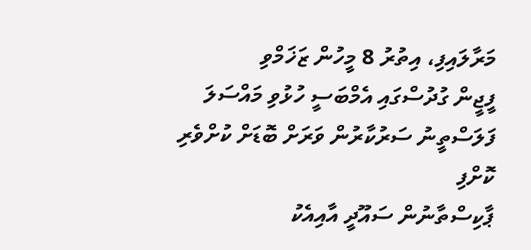މަރާލައިފި، އިތުރު 8 މީހުން ޒަޚަމްވި
ފީޖީން ގުދުސްގައި އެމްބަސީ ހުޅުވި މައްސަލަ ފަލަސްތީނު ސަރުކާރުން ވަރަށް ބޮޑަށް ކުށްވެރި ކޮށްފި
ޕާކިސްތާނުން ސައޫދީ އާއިއެކު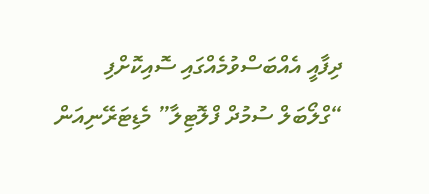ދިފާއީ އެއްބަސްވުމެއްގައި ސޮއިކޮށްފި
“ގްލޯބަލް ސުމުދް ފްލޮޓިލާ” މެޑިޓަރޭނިއަން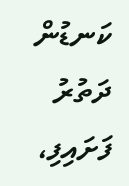ކަނޑުން ދަތުރު ފަށައިފި،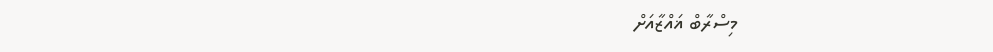މިސްރާބް ޣައްޒާއަށް